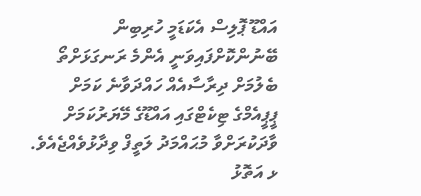އައްޑޫ ޕޮލިސް އެކަޑަމީ ހުރިބިން ބޭނުންކޮށްފައިވަނީ އެންމެ ރަނގަޅަށްތޯ ބެލުމަށް ދިރާސާއެއް ހައްދަވާނެ ކަމަށް ޕީޕީއެމްގެ ޓިކެޓްގައި އައްޑޫގެ މޭޔަރުކަމަށް ވާދަކުރަށްވާ މުޙައްމަދު ލަތީފް ވިދާޅުވެއްޖެއެވެ.
ޅ އަތޮޅު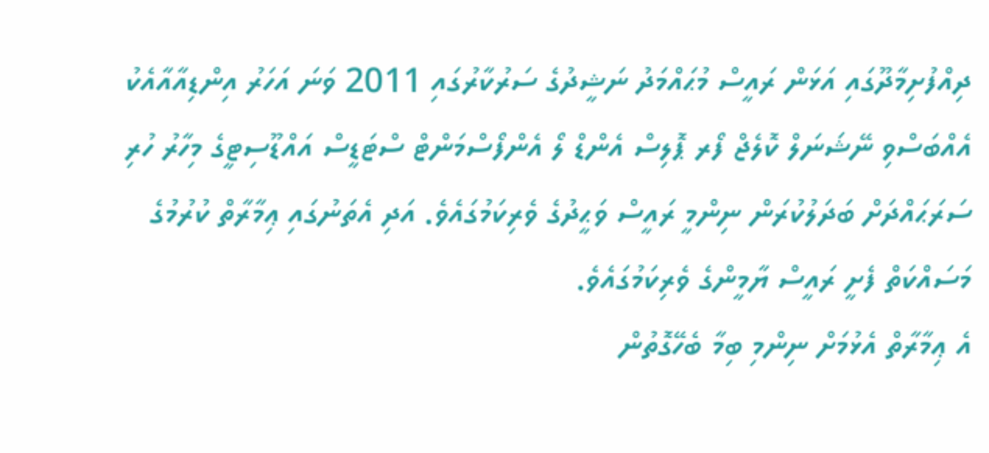ދިއްފުށިމާދޫގައި އަޅަން ރައީސް މުޙައްމަދު ނަޝީދުގެ ސަރުކާރުގައި 2011 ވަނަ އަހަރު އިންޑިއާއާއެކު އެއްބަސްވި ނޭޝަނަލް ކޮލެޖް ފޯރ ޕޮލިސް އެންޑް ލޯ އެންފޯސްމަންޓް ސްޓަޑީސް އައްޑޫސިޓީގެ މިހާރު ހުރި ސަރަޙައްދަށް ބަދަލުކުރަން ނިންމީ ރައީސް ވަޙީދުގެ ވެރިކަމުގައެވެ. އަދި އެތަނުގައި ޢިމާރާތް ކުރުމުގެ މަސައްކަތް ފެށީ ރައީސް ޔާމީންގެ ވެރިކަމުގައެވެ.
އެ ޢިމާރާތް އެޅުމަށް ނިންމި ބިމާ ބެހޭގޮތުން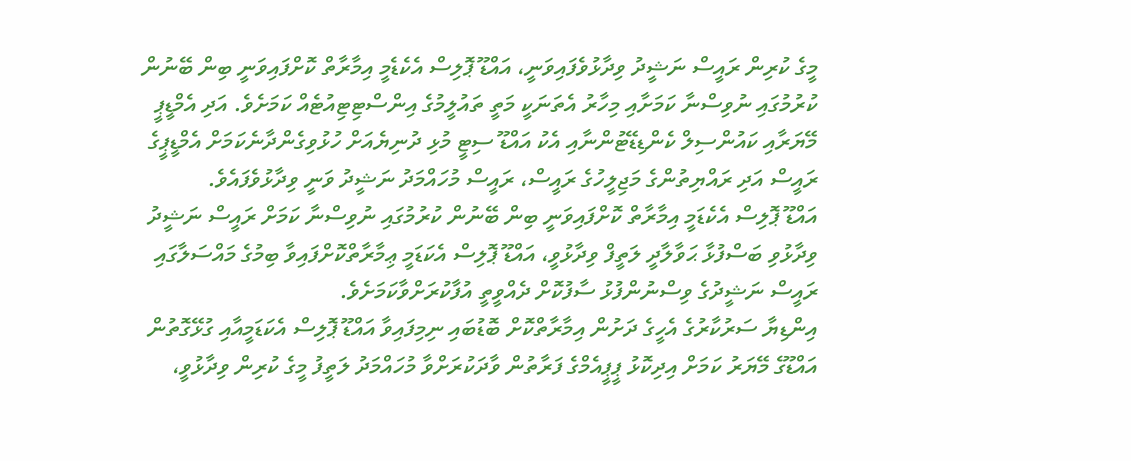މީގެ ކުރިން ރައީސް ނަޝީދު ވިދާޅުވެފައިވަނީ، އައްޑޫ ޕޮލިސް އެކެޑެމީ އިމާރާތް ކޮށްފައިވަނީ ބިން ބޭނުން ކުރުމުގައި ނުވިސްނާ ކަމަށާއި މިހާރު އެތަނަކީ މަތީ ތައުލީމުގެ އިންސްޓިޓިއުޓެއް ކަމަށެވެ. އަދި އެމްޑީޕީ މޭޔަރާއި ކައުންސިލް ކެންޑިޑޭޓުންނާއި އެކު އައްޑޫ ސިޓީ މުޅި ދުނިޔެއަށް ހުޅުވިގެންދާނެކަމަށް އެމްޑީޕީގެ ރައީސް އަދި ރައްޔިތުންގެ މަޖިލީހުގެ ރައީސް، ރައީސް މުހައްމަދު ނަޝީދު ވަނީ ވިދާޅުވެފައެވެ.
އައްޑޫ ޕޮލިސް އެކެޑަމީ އިމާރާތް ކޮށްފައިވަނީ ބިން ބޭނުން ކުރުމުގައި ނުވިސްނާ ކަމަށް ރައީސް ނަޝީދު ވިދާޅުވި ބަސްފުޅާ ޙަވާލާދީ ލަތީފް ވިދާޅުވީ، އައްޑޫ ޕޮލިސް އެކަޑަމީ ޢިމާރާތްކޮށްފައިވާ ބިމުގެ މައްސަލާގައި ރައީސް ނަޝީދުގެ ވިސްނުންފުޅު ސާފުކޮށް ދެއްވީތީ އުފާކުރަށްވާކަމަށެވެ.
އިންޑިޔާ ސަރުކާރުގެ އެހީގެ ދަށުން އިމާރާތްކޮށް ބޮޑުބައި ނިމިފައިވާ އައްޑޫ ޕޮލިސް އެކަޑަމީއާއި ގުޅޭގޮތުން އައްޑޫގެ މޭޔަރު ކަމަށް އިދިކޮޅު ޕީޕީއެމްގެ ފަރާތުން ވާދަކުރަށްވާ މުހައްމަދު ލަތީފު މީގެ ކުރިން ވިދާޅުވީ،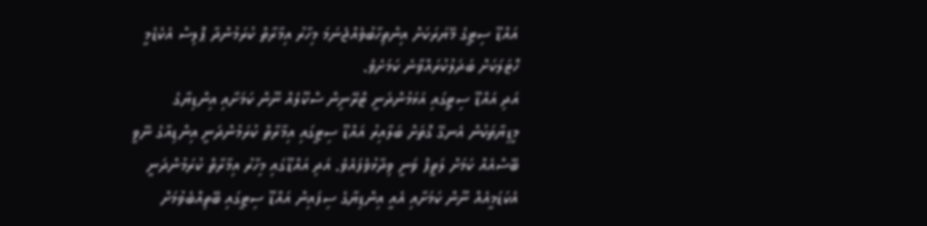އައްޑޫ ސިޓީގެ މޭޔަރަކަށް އިންތިހާބުވެއްޖެނަމަ މިހާރު އިމާރާތް ކުރަމުންދާ ޕޮލިސް އެކެޑެމީ ހޮޓަލަކަށް ބަދަލުކުރައްވާނެ ކަމަށެވެ.
އަދި އައްޑޫ ސިޓީގައި އަޅަމުންދަނީ ޓްރޭނިން ސްކޫލެއް ނޫން ކަމަށާއި އިންޑިޔާގެ މީޑިޔާތަކުން އެނގޭ ގޮތަށް ބަލާއިރު އައްޑޫ ސިޓީގައި އިމާރާތް ކުރަމުންދަނީ އިންޑިއާގެ ނޭވީ ބޭސްއެއް ކަމަށް ލަތީފް ވަނީ ވިދާޅުވެފައެވެ. އަދި އައްޑޫގައި މިހާރު އިމާރާތް ކުރަމުންދަނީ އެކަޑަމީއެއް ނޫން ކަމަށާއި އެއީ އިންޑިޔާގެ ސިފައިން އައްޑޫ ސިޓީގައި ބޭތިއްބެވުމަށް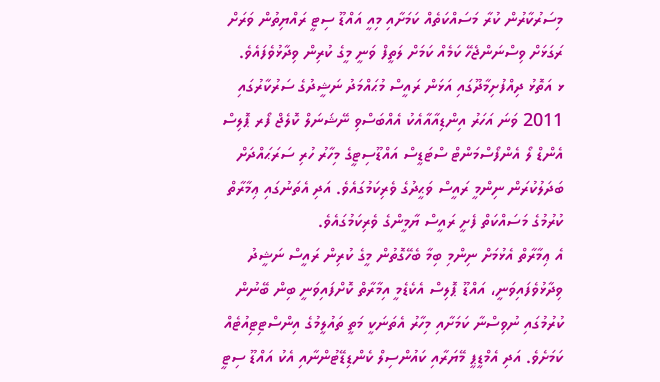މިސަރުކާރުން ކުރާ މަސައްކަތެއް ކަމަށާއި މިއީ އައްޑޫ ސިޓީ ރައްޔިތުން ވަރަށް ރަގަޅަށް ވިސްނަންޖެހޭ ކަމެއް ކަމަށް ލަތީފް ވަނީ މީގެ ކުރިން ވިދާޅުވެފައެވެ.
ޅ އަތޮޅު ދިއްފުށިމާދޫގައި އަޅަން ރައީސް މުޙައްމަދު ނަޝީދުގެ ސަރުކާރުގައި 2011 ވަނަ އަހަރު އިންޑިއާއާއެކު އެއްބަސްވި ނޭޝަނަލް ކޮލެޖް ފޯރ ޕޮލިސް އެންޑް ލޯ އެންފޯސްމަންޓް ސްޓަޑީސް އައްޑޫސިޓީގެ މިހާރު ހުރި ސަރަޙައްދަށް ބަދަލުކުރަން ނިންމީ ރައީސް ވަޙީދުގެ ވެރިކަމުގައެވެ. އަދި އެތަނުގައި ޢިމާރާތް ކުރުމުގެ މަސައްކަތް ފެށީ ރައީސް ޔާމީންގެ ވެރިކަމުގައެވެ.
އެ ޢިމާރާތް އެޅުމަށް ނިންމި ބިމާ ބެހޭގޮތުން މީގެ ކުރިން ރައީސް ނަޝީދު ވިދާޅުވެފައިވަނީ، އައްޑޫ ޕޮލިސް އެކެޑެމީ އިމާރާތް ކޮށްފައިވަނީ ބިން ބޭނުން ކުރުމުގައި ނުވިސްނާ ކަމަށާއި މިހާރު އެތަނަކީ މަތީ ތައުލީމުގެ އިންސްޓިޓިއުޓެއް ކަމަށެވެ. އަދި އެމްޑީޕީ މޭޔަރާއި ކައުންސިލް ކެންޑިޑޭޓުންނާއި އެކު އައްޑޫ ސިޓީ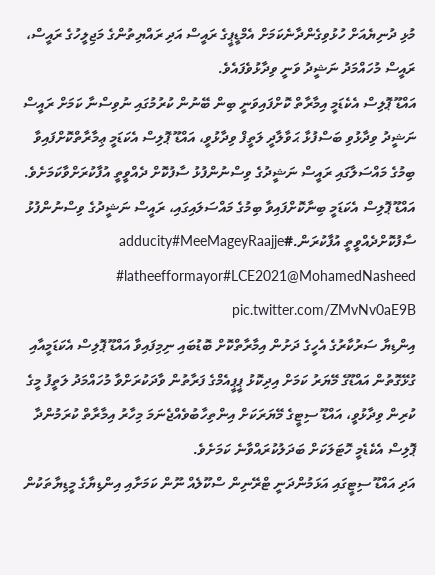މުޅި ދުނިޔެއަށް ހުޅުވިގެންދާނެކަމަށް އެމްޑީޕީގެ ރައީސް އަދި ރައްޔިތުންގެ މަޖިލީހުގެ ރައީސް، ރައީސް މުހައްމަދު ނަޝީދު ވަނީ ވިދާޅުވެފައެވެ.
އައްޑޫ ޕޮލިސް އެކެޑަމީ އިމާރާތް ކޮށްފައިވަނީ ބިން ބޭނުން ކުރުމުގައި ނުވިސްނާ ކަމަށް ރައީސް ނަޝީދު ވިދާޅުވި ބަސްފުޅާ ޙަވާލާދީ ލަތީފް ވިދާޅުވީ، އައްޑޫ ޕޮލިސް އެކަޑަމީ ޢިމާރާތްކޮށްފައިވާ ބިމުގެ މައްސަލާގައި ރައީސް ނަޝީދުގެ ވިސްނުންފުޅު ސާފުކޮށް ދެއްވީތީ އުފާކުރަށްވާކަމަށެވެ.
އައްޑޫ ޕޮލިސް އެކަޑަމީ ބިނާކޮށްފައިވާ ބިމުގެ މައްސަލައިގައި، ރައީސް ނަޝީދުގެ ވިސްނުންފުޅު ސާފުކޮށްދެއްވީތީ އުފާކުރަން.#adducity#MeeMageyRaajje #latheefformayor#LCE2021@MohamedNasheed pic.twitter.com/ZMvNv0aE9B
އިންޑިޔާ ސަރުކާރުގެ އެހީގެ ދަށުން އިމާރާތްކޮށް ބޮޑުބައި ނިމިފައިވާ އައްޑޫ ޕޮލިސް އެކަޑަމީއާއި ގުޅޭގޮތުން އައްޑޫގެ މޭޔަރު ކަމަށް އިދިކޮޅު ޕީޕީއެމްގެ ފަރާތުން ވާދަކުރަށްވާ މުހައްމަދު ލަތީފު މީގެ ކުރިން ވިދާޅުވީ، އައްޑޫ ސިޓީގެ މޭޔަރަކަށް އިންތިހާބުވެއްޖެނަމަ މިހާރު އިމާރާތް ކުރަމުންދާ ޕޮލިސް އެކެޑެމީ ހޮޓަލަކަށް ބަދަލުކުރައްވާނެ ކަމަށެވެ.
އަދި އައްޑޫ ސިޓީގައި އަޅަމުންދަނީ ޓްރޭނިން ސްކޫލެއް ނޫން ކަމަށާއި އިންޑިޔާގެ މީޑިޔާތަކުން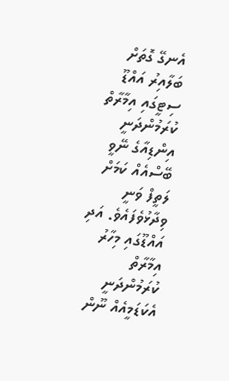އެނގޭ ގޮތަށް ބަލާއިރު އައްޑޫ ސިޓީގައި އިމާރާތް ކުރަމުންދަނީ އިންޑިއާގެ ނޭވީ ބޭސްއެއް ކަމަށް ލަތީފް ވަނީ ވިދާޅުވެފައެވެ. އަދި އައްޑޫގައި މިހާރު އިމާރާތް ކުރަމުންދަނީ އެކަޑަމީއެއް ނޫން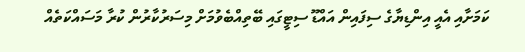ކަމަށާއި އެއީ އިންޑިޔާގެ ސިފައިން އައްޑޫ ސިޓީގައި ބޭތިއްބެވުމަށް މިސަރުކާރުން ކުރާ މަސައްކަތެއް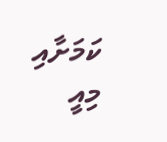ކަމަށާއި މިއީ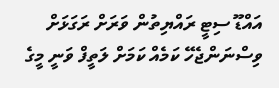އައްޑޫ ސިޓީ ރައްޔިތުން ވަރަށް ރަގަޅަށް ވިސްނަންޖެހޭ ކަމެއް ކަމަށް ލަތީފް ވަނީ މީގެ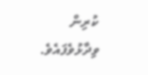ކުރިން ވިދާޅުވެފައެވެ.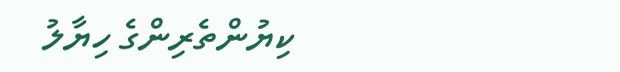ކިޔުންތެރިންގެ ހިޔާލު